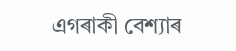এগৰাকী বেশ্যাৰ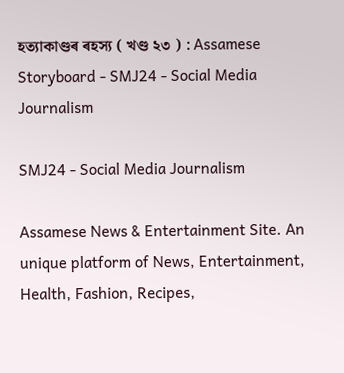হত্যাকাণ্ডৰ ৰহস্য ( খণ্ড ২৩ ) : Assamese Storyboard - SMJ24 - Social Media Journalism

SMJ24 - Social Media Journalism

Assamese News & Entertainment Site. An unique platform of News, Entertainment, Health, Fashion, Recipes,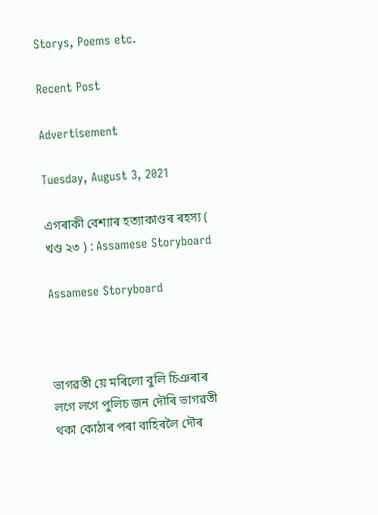Storys, Poems etc.

Recent Post

Advertisement

Tuesday, August 3, 2021

এগৰাকী বেশ্যাৰ হত্যাকাণ্ডৰ ৰহস্য ( খণ্ড ২৩ ) : Assamese Storyboard

Assamese Storyboard



ভাগৱতী য়ে মৰিলো বুলি চিঞৰাৰ লগে লগে পুলিচ জন দৌৰি ভাগৱতী থকা কোঠাৰ পৰা বাহিৰলৈ দৌৰ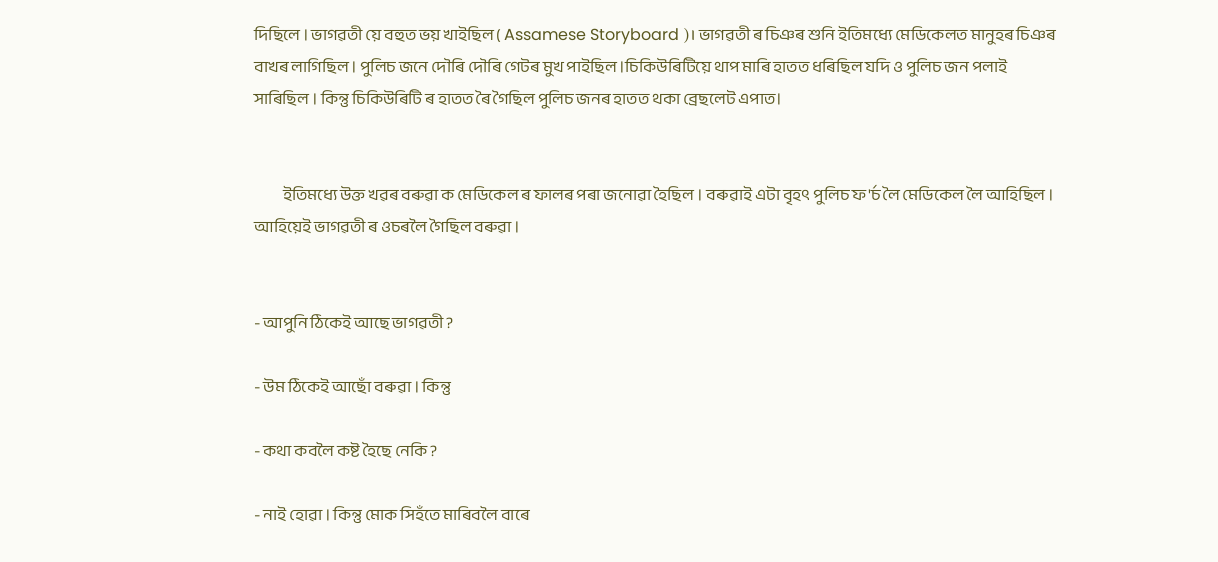দিছিলে । ভাগৱতী য়ে বহুত ভয় খাইছিল ( Assamese Storyboard )। ভাগৱতী ৰ চিঞৰ শুনি ইতিমধ্যে মেডিকেলত মানুহৰ চিঞৰ বাখৰ লাগিছিল । পুলিচ জনে দৌৰি দৌৰি গেটৰ মুখ পাইছিল ।‌চিকিউৰিটিয়ে থাপ মাৰি হাতত ধৰিছিল যদি ও পুলিচ জন পলাই সাৰিছিল । কিন্তু চিকিউৰিটি ৰ হাতত ৰৈ গৈছিল পুলিচ জনৰ হাতত থকা ব্ৰেছলেট এপাত।


          ইতিমধ্যে উক্ত খৱৰ বৰুৱা ক মেডিকেল ৰ ফালৰ পৰা জনোৱা হৈছিল । বৰুৱাই এটা বৃহৎ পুলিচ ফ'ৰ্চ লৈ মেডিকেল লৈ আহিছিল । আহিয়েই ভাগৱতী ৰ ওচৰলৈ গৈছিল বৰুৱা ।


- আপুনি ঠিকেই আছে ভাগৱতী ?

- উম ঠিকেই আছোঁ বৰুৱা । কিন্তু

- কথা কবলৈ কষ্ট হৈছে নেকি ?

- নাই হোৱা । কিন্তু মোক সিহঁতে মাৰিবলৈ বাৰে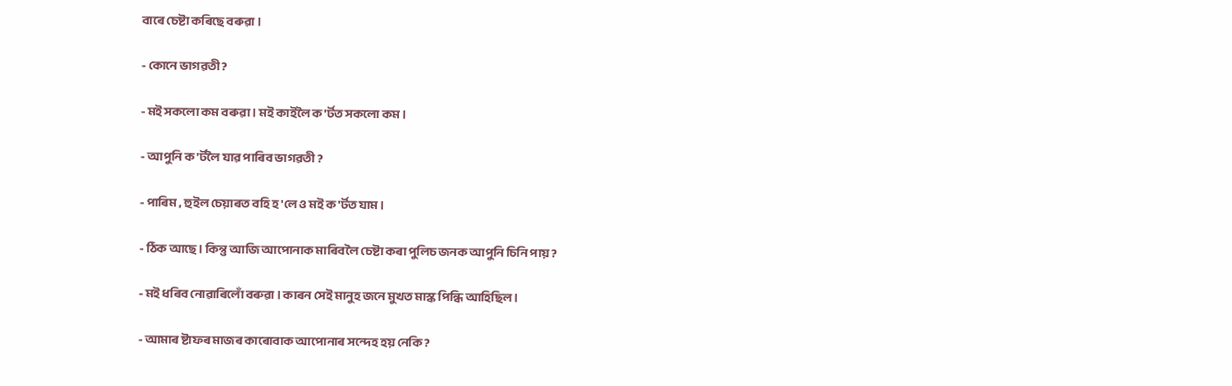বাৰে চেষ্টা কৰিছে বৰুৱা ।

- কোনে ভাগৱতী ?

- মই সকলো কম বৰুৱা । মই কাইলৈ ক'ৰ্টত সকলো কম ।

- আপুনি ক'ৰ্টলৈ যাৱ পাৰিব ভাগৱতী ?

- পাৰিম , হুইল চেয়াৰত বহি হ'লে ও মই ক'ৰ্টত যাম ।

- ঠিক আছে । কিন্তু আজি আপোনাক মাৰিবলৈ চেষ্টা কৰা পুলিচ জনক আপুনি চিনি পায় ?

- মই ধৰিব নোৱাৰিলোঁ বৰুৱা । কাৰন সেই মানুহ জনে মুখত মাস্ক পিন্ধি আহিছিল ।

- আমাৰ ষ্টাফৰ মাজৰ কাৰোবাক আপোনাৰ সন্দেহ হয় নেকি ?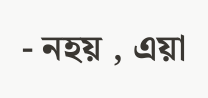- নহয় , এয়া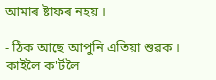আমাৰ ষ্টাফৰ নহয় ।

- ঠিক আছে আপুনি এতিয়া শুৱক । কাইলৈ ক'ৰ্টলৈ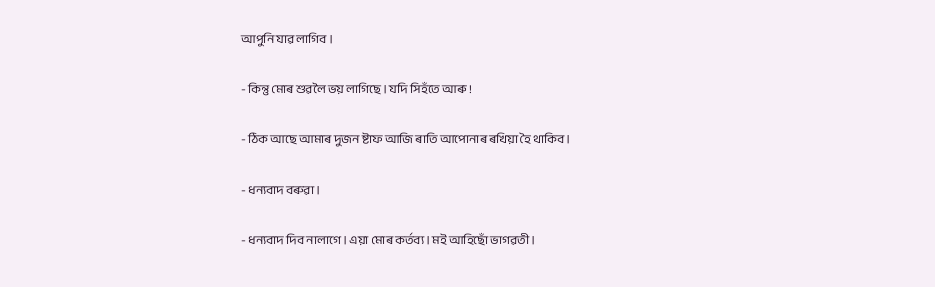আপুনি যাৱ লাগিব ।

- কিন্তু মোৰ শুৱলৈ ভয় লাগিছে । যদি সিহঁতে আৰু !

- ঠিক আছে আমাৰ দুজন ষ্টাফ আজি ৰাতি আপোনাৰ ৰখিয়া হৈ থাকিব ।

- ধন্যবাদ বৰুৱা ।

- ধন্যবাদ দিব নালাগে । এয়া মোৰ কৰ্তব্য । মই আহিছোঁ ভাগৱতী ।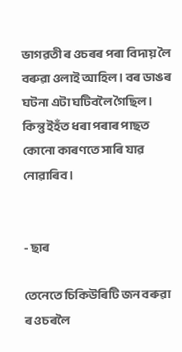ভাগৱতী ৰ ওচৰৰ পৰা বিদায় লৈ বৰুৱা ওলাই আহিল । বৰ ডাঙৰ ঘটনা এটা ঘটিবলৈ গৈছিল । কিন্তু ইহঁত ধৰা পৰাৰ পাছত কোনো কাৰণতে সাৰি যাৱ‌ নোৱাৰিব ।


- ছাৰ

তেনেতে চিকিউৰিটি জন বৰুৱা ৰ ওচৰলৈ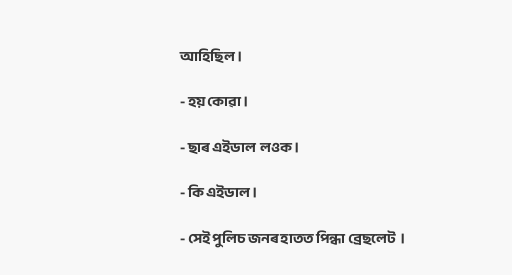আহিছিল ।

- হয় কোৱা ।

- ছাৰ এইডাল  লওক ।

- কি এইডাল ।

- সেই পুলিচ জনৰ হাতত পিন্ধা ব্ৰেছলেট  ।‌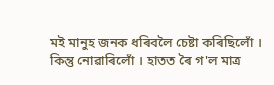মই মানুহ জনক ধৰিবলৈ চেষ্টা কৰিছিলোঁ । কিন্তু নোৱাৰিলোঁ । হাতত ৰৈ গ'ল মাত্ৰ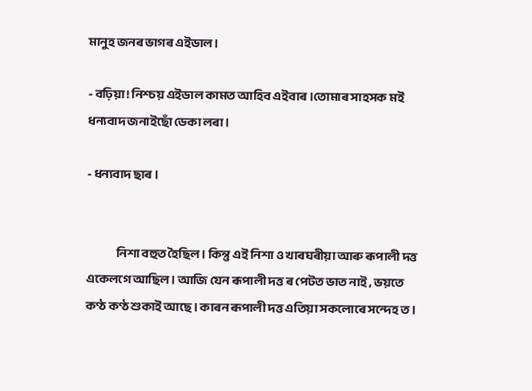মানুহ জনৰ ভাগৰ এইডাল ।

- বঢ়িয়া ! নিশ্চয় এইডাল কামত আহিব এইবাৰ ।তোমাৰ সাহসক মই ধন্যবাদ জনাইছোঁ ডেকা লৰা ।

- ধন্যবাদ ছাৰ ।


               নিশা বহুত হৈছিল । কিন্তু এই নিশা ও খাৰঘৰীয়া আৰু ৰূপালী দত্ত একেলগে আছিল । আজি যেন ৰূপালী দত্ত ৰ পেটত ভাত নাই , ভয়তে কণ্ঠ কণ্ঠ শুকাই আছে । কাৰন ৰূপালী দত্ত এতিয়া সকলোৰে সন্দেহ ত ।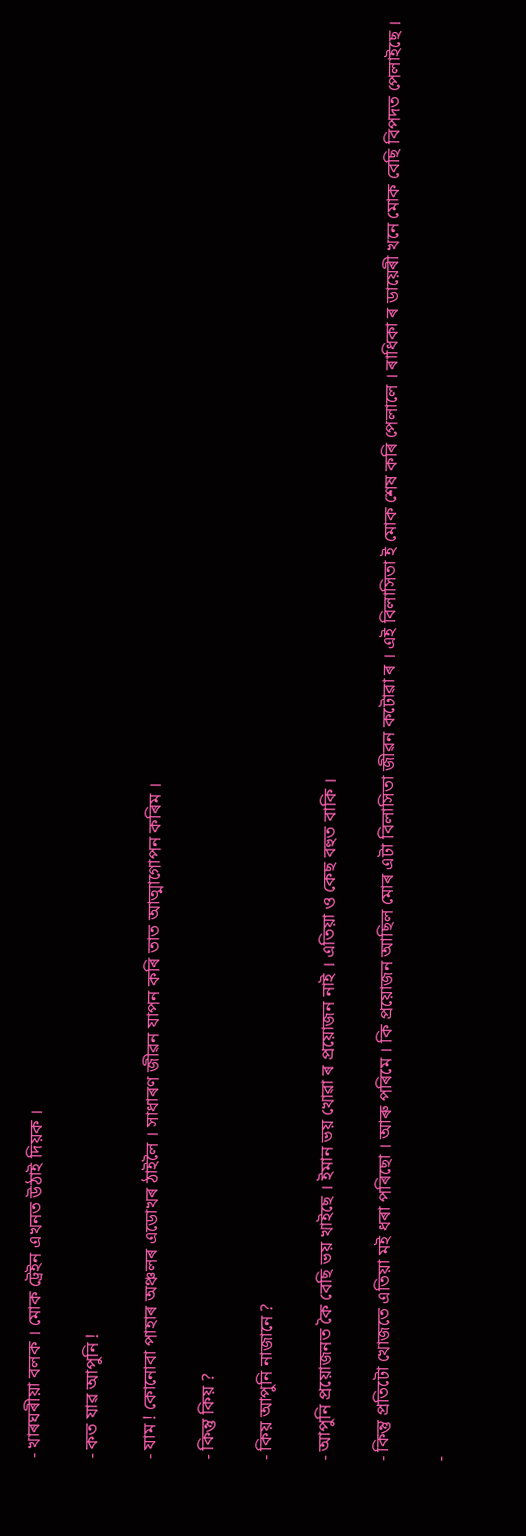- খাৰঘৰীয়া বলক । মোক ট্ৰেইন এখনত উঠাই দিয়ক ।

- কত যাৱ আপুনি !

- যাম ! কোনোবা পাহাৰ অঞ্চলৰ এডোখৰ ঠাইলৈ । সাধাৰণ জীৱন যাপন কৰি তাত আত্মাগোপন কৰিম ।

- কিন্তু কিয় ?

- কিয় আপুনি নাজানে ?

- আপুনি প্ৰয়োজনত কৈ বেছি ভয় খাইছে । ইমান ভয় খোৱা ৰ প্ৰয়োজন নাই । এতিয়া ও কেছ বহুত বাকি ।

- কিন্তু প্ৰতিটো খোজতে এতিয়া মই ধৰা পৰিছো । আৰু পৰিমে । কি প্ৰয়োজন আছিল মোৰ এটা বিলাসিতা জীৱন কটোৱা ৰ । এই বিলাসিতা ই মোক শেষ কৰি পেলালে । ৰাধিকা ৰ ডায়েৰী খনে মোক বেছি বিপদত পেলাইছে ।

-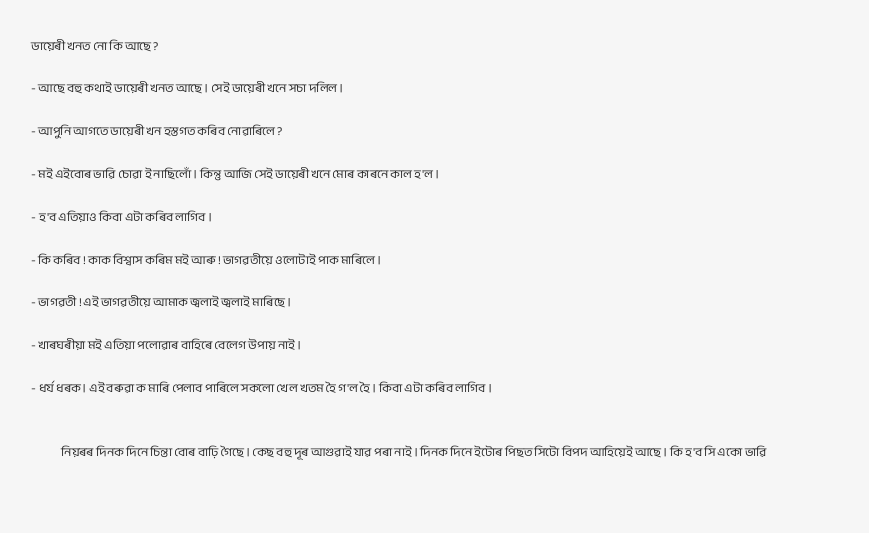ডায়েৰী খনত নো কি আছে ?

- আছে বহু কথাই ডায়েৰী খনত আছে । সেই ডায়েৰী খনে সচা দলিল ।

- আপুনি আগতে ডায়েৰী খন হস্তগত কৰিব নোৱাৰিলে ?

- মই এইবোৰ ভাৱি চোৱা ই নাছিলোঁ । কিন্তু আজি সেই ডায়েৰী খনে মোৰ কাৰনে কাল হ'ল ।

- হ'ব এতিয়াও কিবা এটা কৰিব লাগিব ।

- কি কৰিব ! কাক বিশ্বাস কৰিম মই আৰু ! ভাগৱতীয়ে ওলোটাই পাক মাৰিলে ।

- ভাগৱতী ! এই ভাগৱতীয়ে আমাক জ্বলাই জ্বলাই মাৰিছে ।

- খাৰঘৰীয়া মই এতিয়া পলোৱাৰ বাহিৰে বেলেগ উপায় নাই ।

- ধৰ্য ধৰক। এই বৰুৱা ক মাৰি পেলাব পাৰিলে সকলো খেল খতম হৈ গ'ল হৈ । কিবা এটা কৰিব লাগিব ।


              নিয়ৰৰ দিনক দিনে চিন্তা বোৰ বাঢ়ি গৈছে । কেছ বহু দূৰ আগুৱাই যাৱ পৰা নাই । দিনক দিনে ইটোৰ পিছত সিটো বিপদ আহিয়েই আছে । কি হ'ব সি একো ভাৱি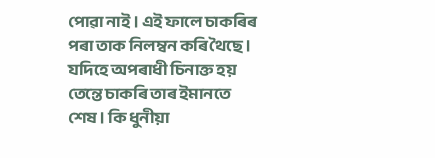পোৱা নাই । এই ফালে চাকৰিৰ পৰা তাক নিলম্বন কৰি থৈছে । যদিহে অপৰাধী চিনাক্ত হয় তেন্তে চাকৰি তাৰ ইমানতে শেষ । কি ধুনীয়া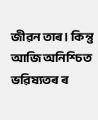জীৱন তাৰ । কিন্তু আজি অনিশ্চিত ভৱিষ্যতৰ ৰ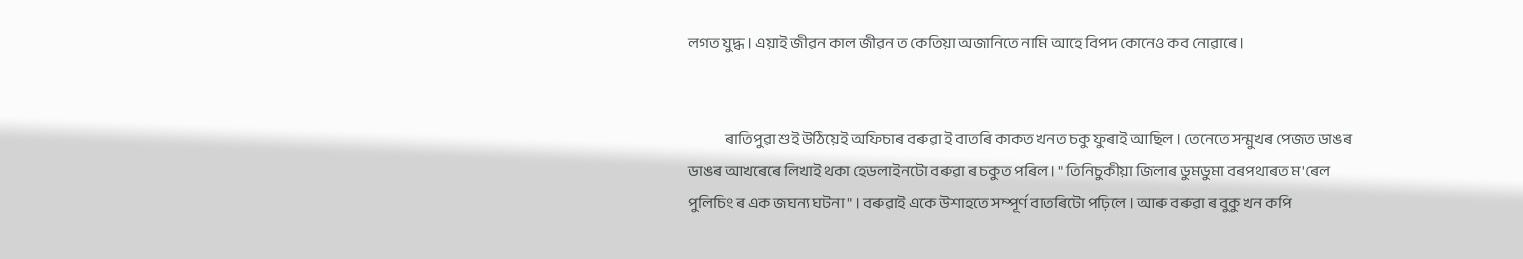লগত যুদ্ধ । এয়াই জীৱন কাল জীৱন ত কেতিয়া অজানিতে নামি আহে বিপদ কোনেও কব নোৱাৰে ।


              ৰাতিপুৱা শুই উঠিয়েই অফিচাৰ বৰুৱা ই বাতৰি কাকত খনত চকু ফুৰাই আছিল । তেনেতে সন্মুখৰ পেজত ডাঙৰ ডাঙৰ আখৰেৰে লিখাই থকা হেডলাইনটো বৰুৱা ৰ চকুত পৰিল । " তিনিচুকীয়া জিলাৰ ডুমডুমা বৰপথাৰত ম'ৰেল পুলিচিং ৰ এক জঘন্য ঘটনা " । বৰুৱাই একে উশাহতে সম্পূৰ্ণ বাতৰিটো পঢ়িলে । আৰু বৰুৱা ৰ বুকু খন কপি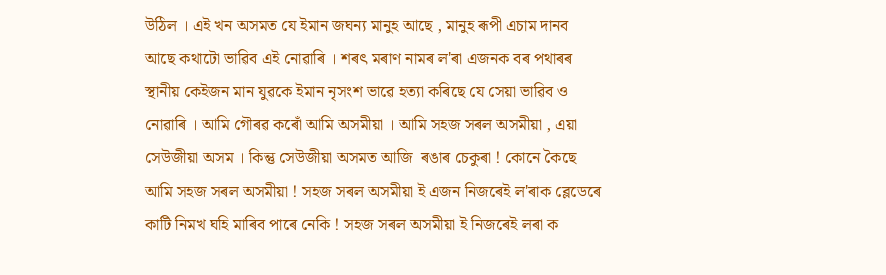উঠিল । এই খন অসমত যে ইমান জঘন্য মানুহ আছে , মানুহ ৰূপী এচাম দানব আছে কথাটো ভাৱিব এই নোৱাৰি । শৰৎ মৰাণ নামৰ ল'ৰা এজনক বৰ পথাৰৰ স্থানীয় কেইজন মান যুৱকে ইমান নৃসংশ ভাৱে হত্যা কৰিছে যে সেয়া ভাৱিব ও নোৱাৰি । আমি গৌৰৱ কৰোঁ আমি অসমীয়া । আমি সহজ সৰল অসমীয়া , এয়া সেউজীয়া অসম । কিন্তু সেউজীয়া অসমত আজি  ৰঙাৰ চেকুৰা ! কোনে কৈছে আমি সহজ সৰল অসমীয়া ! সহজ সৰল অসমীয়া ই এজন নিজৰেই ল'ৰাক ব্লেডেৰে কাটি নিমখ ঘহি মাৰিব পাৰে নেকি ! সহজ সৰল অসমীয়া ই নিজৰেই লৰা ক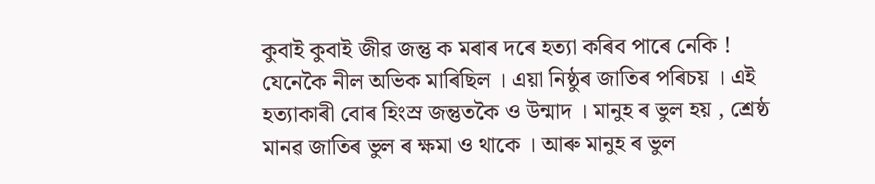কুবাই কুবাই জীৱ জন্তু ক মৰাৰ দৰে হত্যা কৰিব পাৰে নেকি ! যেনেকৈ নীল অভিক মাৰিছিল । এয়া নিষ্ঠুৰ জাতিৰ পৰিচয় । এই হত্যাকাৰী বোৰ হিংস্ৰ জন্তুতকৈ ও উন্মাদ । মানুহ ৰ ভুল হয় , শ্ৰেষ্ঠ মানৱ জাতিৰ ভুল ৰ ক্ষমা ও থাকে । আৰু মানুহ ৰ ভুল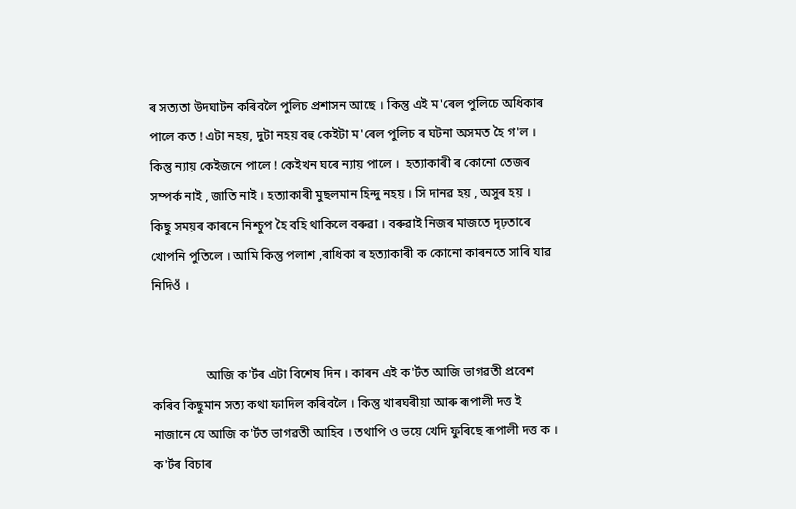ৰ সত্যতা উদঘাটন কৰিবলৈ পুলিচ প্ৰশাসন আছে । কিন্তু এই ম'ৰেল পুলিচে অধিকাৰ পালে কত ! এটা নহয়, দুটা নহয় বহু কেইটা ম'ৰেল পুলিচ ৰ ঘটনা অসমত হৈ গ'ল । কিন্তু ন্যায় কেইজনে পালে ! কেইখন ঘৰে ন্যায় পালে ।  হত্যাকাৰী ৰ কোনো তেজৰ সম্পৰ্ক নাই , জাতি নাই । হত্যাকাৰী মুছলমান হিন্দু নহয় । সি দানৱ হয় , অসুৰ হয় ।  কিছু সময়ৰ কাৰনে নিশ্চুপ হৈ বহি থাকিলে বৰুৱা । বৰুৱাই নিজৰ মাজতে দৃঢ়তাৰে খোপনি পুতিলে । আমি কিন্তু পলাশ ,ৰাধিকা ৰ হত্যাকাৰী ক কোনো কাৰনতে সাৰি যাৱ নিদিওঁ ।


                 আজি ক'ৰ্টৰ এটা বিশেষ দিন ।‌ কাৰন এই ক'ৰ্টত আজি ভাগৱতী প্ৰবেশ কৰিব কিছুমান সত্য কথা ফাদিল কৰিবলৈ । কিন্তু খাৰঘৰীয়া আৰু ৰূপালী দত্ত ই নাজানে যে আজি ক'ৰ্টত ভাগৱতী আহিব । তথাপি ও ভয়ে খেদি ফুৰিছে ৰূপালী দত্ত ক । ক'ৰ্টৰ বিচাৰ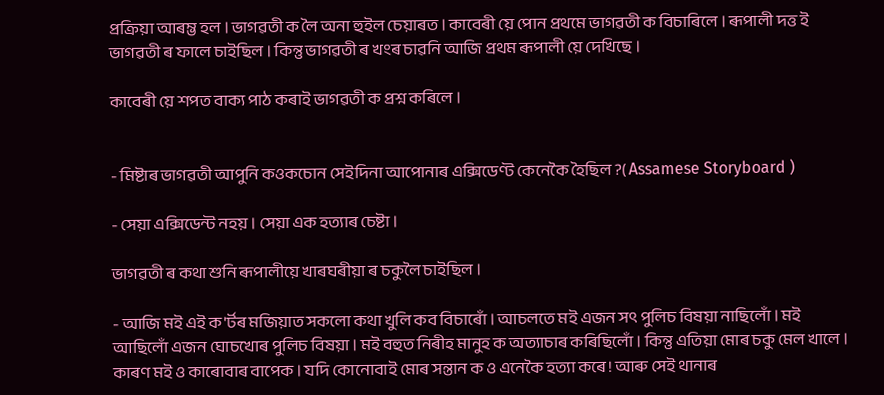প্ৰক্ৰিয়া আৰম্ভ হল । ভাগৱতী ক লৈ অনা হুইল‌ চেয়াৰত । কাবেৰী য়ে পোন প্ৰথমে ভাগৱতী ক বিচাৰিলে । ৰূপালী দত্ত ই ভাগৱতী ৰ ফালে চাইছিল । কিন্তু ভাগৱতী ৰ খংৰ চাৱনি আজি প্ৰথম ৰূপালী য়ে দেখিছে ।

কাবেৰী য়ে শপত বাক্য পাঠ কৰাই ভাগৱতী ক প্ৰশ্ন কৰিলে ।


- মিষ্টাৰ ভাগৱতী আপুনি কওকচোন সেইদিনা আপোনাৰ এক্সিডেণ্ট কেনেকৈ হৈছিল ?( Assamese Storyboard )

- সেয়া এক্সিডেন্ট নহয় । সেয়া এক হত্যাৰ চেষ্টা ।

ভাগৱতী ৰ কথা শুনি ৰূপালীয়ে খাৰঘৰীয়া ৰ চকুলৈ চাইছিল ।

- আজি মই এই ক'ৰ্টৰ মজিয়াত সকলো কথা খুলি কব বিচাৰোঁ । আচলতে মই এজন সৎ পুলিচ বিষয়া নাছিলোঁ । মই আছিলোঁ এজন ঘোচখোৰ পুলিচ বিষয়া । মই বহুত নিৰীহ মানুহ ক অত্যাচাৰ কৰিছিলোঁ । কিন্তু এতিয়া মোৰ চকু মেল খালে । কাৰণ মই ও কাৰোবাৰ বাপেক । যদি কোনোবাই মোৰ সন্তান ক ও এনেকৈ হত্যা কৰে ! আৰু সেই থানাৰ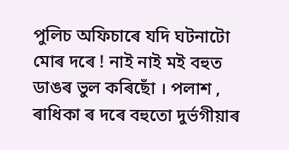পুলিচ অফিচাৰে যদি ঘটনাটো মোৰ দৰে ! নাই নাই মই বহুত ডাঙৰ ভুল কৰিছোঁ । পলাশ , ৰাধিকা ৰ দৰে বহুতো দুৰ্ভগীয়াৰ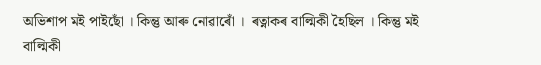অভিশাপ মই পাইছোঁ । কিন্তু আৰু নোৱাৰোঁ ।  ৰত্নাকৰ বাল্মিকী হৈছিল । কিন্তু মই বাল্মিকী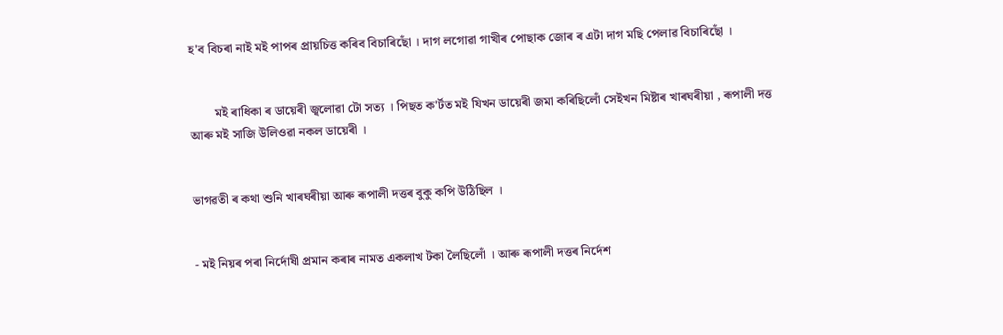হ'ব বিচৰা নাই মই পাপৰ প্ৰায়চিত্ত কৰিব বিচাৰিছোঁ । দাগ লগোৱা গাখীৰ পোছাক জোৰ ৰ এটা দাগ মছি পেলাৱ বিচাৰিছোঁ ।


        মই ৰাধিকা ৰ ডায়েৰী জ্বলোৱা টো সত্য । পিছত ক'ৰ্টত মই যিখন ডায়েৰী জমা কৰিছিলোঁ সেইখন মিষ্টাৰ খাৰঘৰীয়া , ৰূপালী দত্ত আৰু মই সাজি উলিওৱা নকল ডায়েৰী ।


ভাগৱতী ৰ কথা শুনি খাৰঘৰীয়া আৰু ৰূপালী দত্তৰ বুকু কপি উঠিছিল ।


- মই নিয়ৰ পৰা নিৰ্দোষী প্ৰমান কৰাৰ নামত একলাখ টকা লৈছিলোঁ । আৰু ৰূপালী দত্তৰ নিৰ্দেশ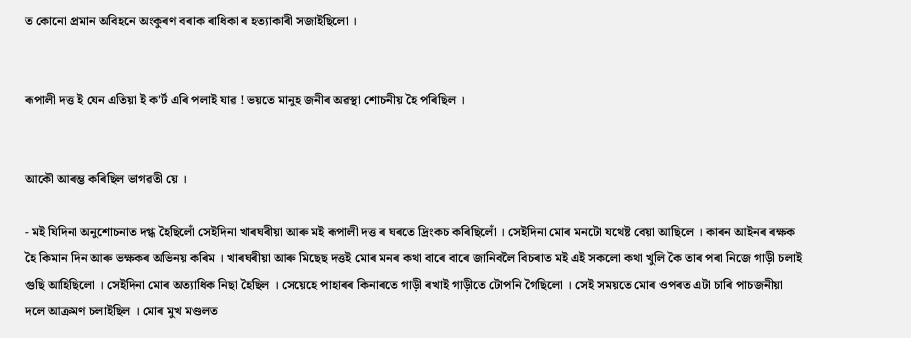ত কোনো প্ৰমান অবিহনে অংকুৰণ বৰাক ৰাধিকা ৰ হত্যাকাৰী সজাইছিলো ।


ৰূপালী দত্ত ই যেন এতিয়া ই ক'ৰ্ট এৰি পলাই যাৱ ! ভয়তে মানুহ জনীৰ অৱস্থা শোচনীয় হৈ পৰিছিল ।


আকৌ আৰম্ভ কৰিছিল ভাগৱতী য়ে ।

- মই যিদিনা অনুশোচনাত দগ্ধ হৈছিলোঁ সেইদিনা খাৰঘৰীয়া আৰু মই ৰূপালী দত্ত ৰ ঘৰতে দ্ৰিংকচ কৰিছিলোঁ । সেইদিনা মোৰ মনটো যথেষ্ট বেয়া আছিলে । কাৰন আইনৰ ৰক্ষক হৈ কিমান দিন আৰু ভক্ষকৰ অভিনয় কৰিম । খাৰঘৰীয়া আৰু মিছেছ দত্তই মোৰ মনৰ কথা বাৰে বাৰে জানিবলৈ বিচৰাত মই এই সকলো কথা খুলি কৈ তাৰ পৰা নিজে গাড়ী চলাই গুছি আহিছিলো । সেইদিনা মোৰ অত্যাধিক নিছা হৈছিল । সেয়েহে পাহাৰৰ কিনাৰতে গাড়ী ৰখাই গাড়ীতে টোপনি গৈছিলো । সেই সময়তে মোৰ ওপৰত এটা চাৰি পাচজনীয়া দলে আক্ৰমণ চলাইছিল । মোৰ মুখ মণ্ডলত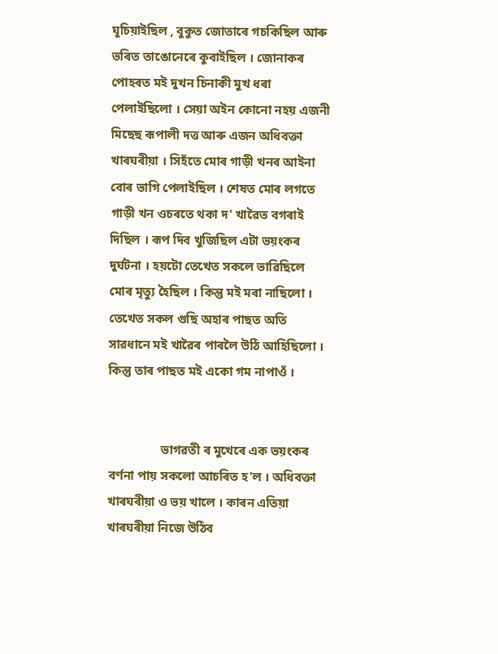ঘূচিয়াইছিল , বুকুত জোতাৰে গচকিছিল আৰু ভৰিত তাঙোনেৰে কুবাইছিল । জোনাকৰ পোহৰত মই দুখন চিনাকী মুখ ধৰা পেলাইছিলো । সেয়া অইন কোনো নহয় এজনী মিছেছ ৰূপালী দত্ত আৰু এজন অধিবক্তা খাৰঘৰীয়া । সিহঁতে মোৰ গাড়ী খনৰ আইনা বোৰ ভাগি পেলাইছিল । শেষত মোৰ লগতে গাড়ী খন ওচৰতে থকা দ' খাৱৈত বগৰাই দিছিল । ৰূপ দিব খুজিছিল এটা ভয়ংকৰ দুৰ্ঘটনা । হয়টো তেখেত সকলে ভাৱিছিলে মোৰ মৃত্যু হৈছিল । কিন্তু মই মৰা নাছিলো । তেখেত সকল গুছি অহাৰ পাছত অতি সাৱধানে মই খাৱৈৰ পাৰলৈ উঠি আহিছিলো । কিন্তু তাৰ পাছত মই একো গম নাপাওঁ ।


                 ভাগৱতী ৰ মুখেৰে এক ভয়ংকৰ বৰ্ণনা পায় সকলো আচৰিত হ'ল । অধিবক্তা খাৰঘৰীয়া ও ভয় খালে । কাৰন এতিয়া খাৰঘৰীয়া নিজে উঠিব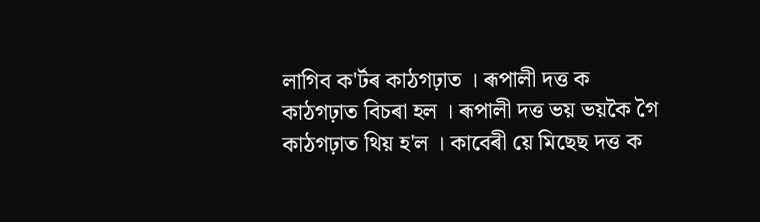লাগিব ক'ৰ্টৰ কাঠগঢ়াত । ৰূপালী দত্ত ক কাঠগঢ়াত বিচৰা হল । ৰূপালী দত্ত ভয় ভয়কৈ গৈ কাঠগঢ়াত থিয় হ'ল । কাবেৰী য়ে মিছেছ দত্ত ক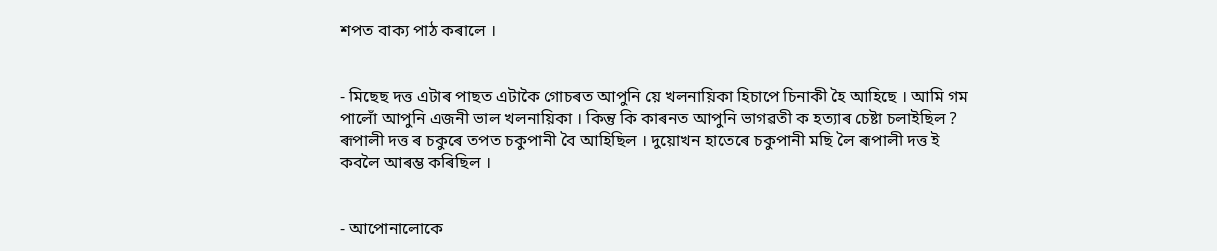শপত বাক্য পাঠ কৰালে ।


- মিছেছ দত্ত এটাৰ পাছত এটাকৈ গোচৰত আপুনি য়ে খলনায়িকা হিচাপে চিনাকী হৈ আহিছে । আমি গম পালোঁ আপুনি এজনী ভাল খলনায়িকা । কিন্তু কি কাৰনত আপুনি ভাগৱতী ক হত্যাৰ চেষ্টা চলাইছিল ? ৰূপালী দত্ত ৰ চকুৰে তপত চকুপানী বৈ আহিছিল ।‌ দুয়োখন হাতেৰে চকুপানী মছি লৈ ৰূপালী দত্ত ই কবলৈ আৰম্ভ কৰিছিল ।


- আপোনালোকে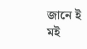জানে ই মই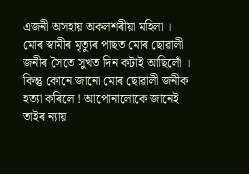এজনী অসহায় অকলশৰীয়া মহিলা । মোৰ স্বামীৰ মৃত্যুৰ পাছত মোৰ ছোৱালী জনীৰ সৈতে সুখত দিন কটাই আছিলোঁ । কিন্তু কোনে জানো মোৰ ছোৱালী জনীক হত্যা কৰিলে ! আপোনালোকে জানেই তাইৰ ন্যায়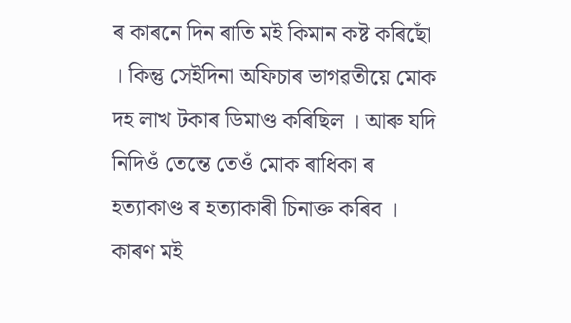ৰ কাৰনে দিন ৰাতি মই কিমান কষ্ট কৰিছোঁ । কিন্তু সেইদিনা অফিচাৰ ভাগৱতীয়ে মোক দহ লাখ টকাৰ ডিমাণ্ড কৰিছিল । আৰু যদি নিদিওঁ তেন্তে তেওঁ মোক ৰাধিকা ৰ হত্যাকাণ্ড ৰ হত্যাকাৰী চিনাক্ত কৰিব । কাৰণ মই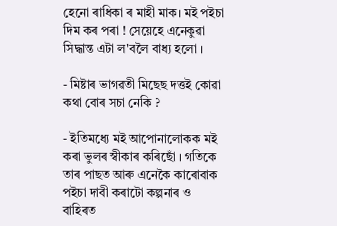হেনো ৰাধিকা ৰ মাহী মাক। মই পইচা দিম কৰ পৰা ! সেয়েহে এনেকুৱা সিদ্ধান্ত এটা ল'বলৈ বাধ্য হলো ।

- মিষ্টাৰ ভাগৱতী মিছেছ দত্তই কোৱা কথা বোৰ সচা নেকি ?

- ইতিমধ্যে মই আপোনালোকক মই কৰা ভুলৰ স্বীকাৰ কৰিছোঁ । গতিকে তাৰ পাছত আৰু এনেকৈ কাৰোবাক পইচা দাবী কৰাটো কল্পনাৰ ও বাহিৰত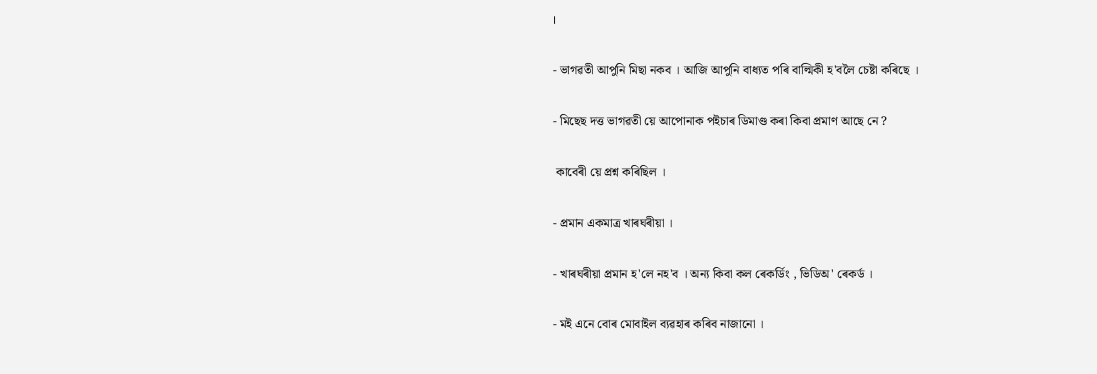।

- ভাগৱতী আপুনি মিছা নকব । আজি আপুনি বাধ্যত পৰি বাল্মিকী হ'বলৈ চেষ্টা কৰিছে ।

- মিছেছ দত্ত ভাগৱতী য়ে আপোনাক পইচাৰ ডিমাণ্ড কৰা কিবা প্ৰমাণ আছে নে ?

 কাবেৰী য়ে প্ৰশ্ন কৰিছিল ।

- প্ৰমান একমাত্ৰ খাৰঘৰীয়া ।

- খাৰঘৰীয়া প্ৰমান হ'লে নহ'ব । অন্য কিবা কল ৰেকৰ্ডিং , ভিডিঅ' ৰেকৰ্ড ।

- মই এনে বোৰ মোবাইল ব্যৱহাৰ কৰিব নাজানো ।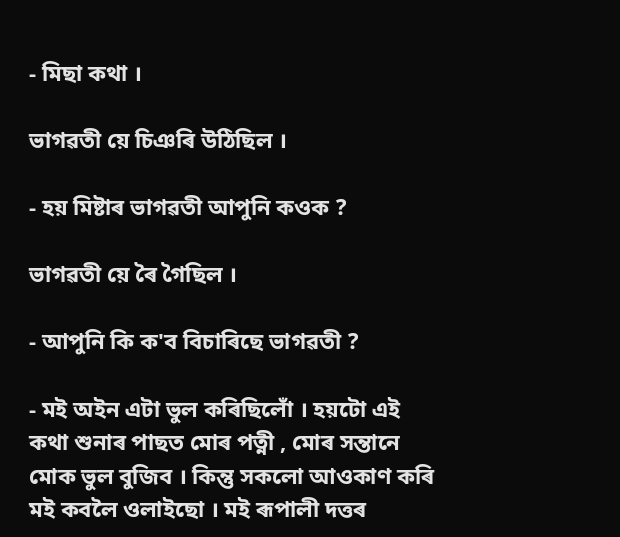- মিছা কথা ।

ভাগৱতী য়ে চিঞৰি উঠিছিল ।

- হয় মিষ্টাৰ ভাগৱতী আপুনি কওক ?

ভাগৱতী য়ে ৰৈ গৈছিল ।

- আপুনি কি ক'ব বিচাৰিছে ভাগৱতী ?

- মই অইন এটা ভুল কৰিছিলোঁ । হয়টো এই কথা শুনাৰ পাছত মোৰ পত্নী , মোৰ সন্তানে মোক ভুল বুজিব । কিন্তু সকলো আওকাণ কৰি মই কবলৈ ওলাইছো । মই ৰূপালী দত্তৰ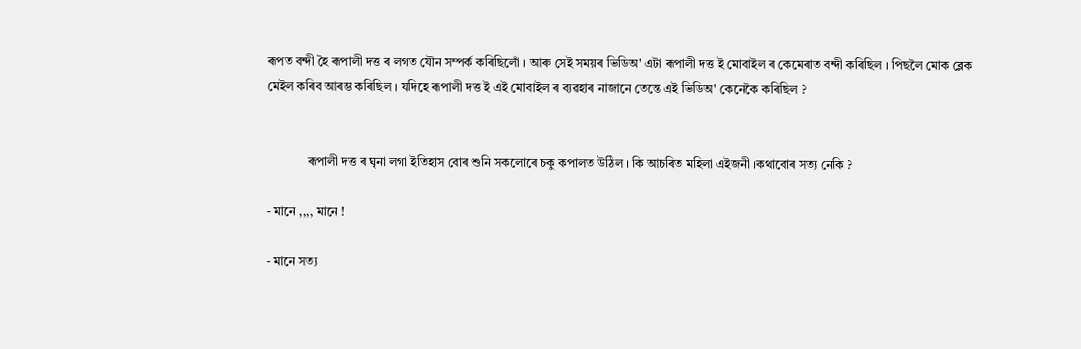ৰূপত বন্দী হৈ ৰূপালী দত্ত ৰ লগত যৌন সম্পৰ্ক কৰিছিলোঁ । আৰু সেই সময়ৰ ভিডিঅ' এটা ৰূপালী দত্ত ই মোবাইল ৰ কেমেৰাত বন্দী কৰিছিল । পিছলৈ মোক ব্লেক মেইল কৰিব আৰম্ভ কৰিছিল । যদিহে ৰূপালী দত্ত ই এই মোবাইল ৰ ব্যৱহাৰ নাজানে তেন্তে এই ভিডিঅ' কেনেকৈ কৰিছিল ?


             ৰূপালী দত্ত ৰ ঘৃনা লগা ইতিহাস বোৰ শুনি সকলোৰে চকু কপালত উঠিল । কি আচৰিত মহিলা এইজনী ।কথাবোৰ সত্য নেকি ?

- মানে ,,,, মানে !

- মানে সত্য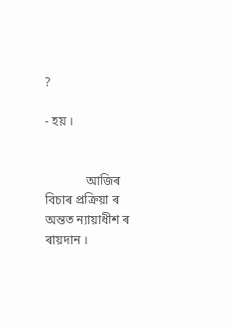?

- হয় ।


             আজিৰ বিচাৰ প্ৰক্ৰিয়া ৰ অন্তত ন্যায়াধীশ ৰ ৰায়দান ।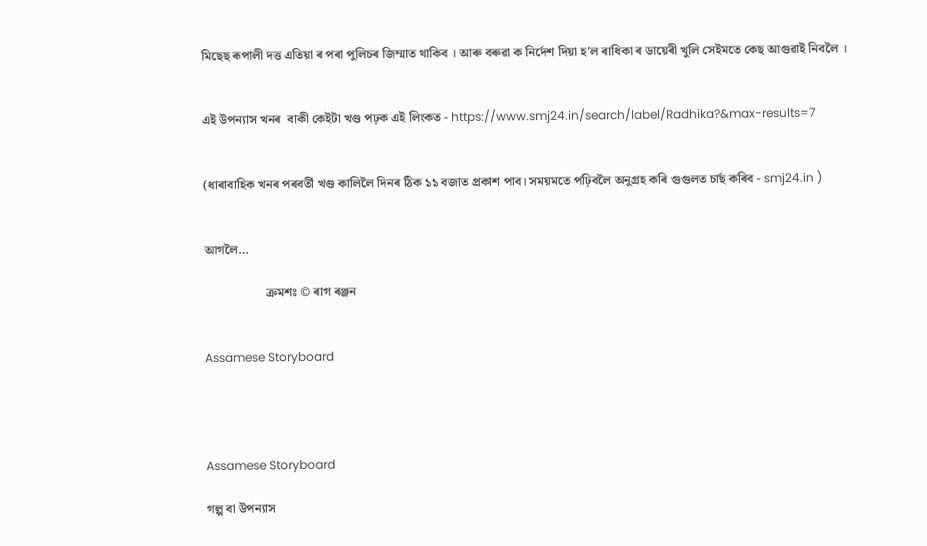মিছেছ ৰূপালী দত্ত এতিয়া ৰ পৰা পুলিচৰ জিম্মাত থাকিব । আৰু বৰুৱা ক নিৰ্দেশ দিয়া হ'ল ৰাধিকা ৰ ডায়েৰী খুলি সেইমতে কেছ আগুৱাই নিবলৈ ।


এই উপন্যাস খনৰ  বাকী কেইটা খণ্ড পঢ়ক এই লিংকত - https://www.smj24.in/search/label/Radhika?&max-results=7


(ধাৰাবাহিক খনৰ পৰবৰ্তী খণ্ড কালিলৈ দিনৰ ঠিক ১১ বজাত প্ৰকাশ পাব। সময়মতে পঢ়িবলৈ অনুগ্ৰহ কৰি গুগুলত চাৰ্ছ কৰিব - smj24.in )


আগলৈ…

                    ক্ৰমশঃ © ৰাগ ৰঞ্জন


Assamese Storyboard




Assamese Storyboard

গল্প বা উপন্যাস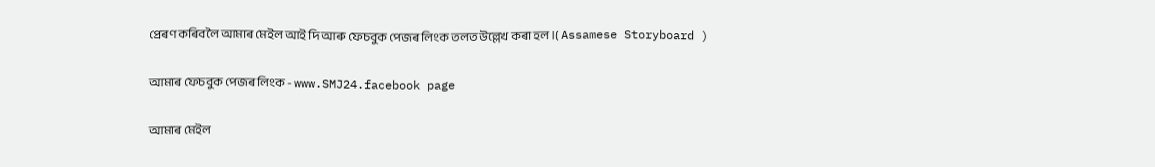প্ৰেৰণ কৰিবলৈ আমাৰ মেইল আই দি আৰু ফেচবুক পেজৰ লিংক তলত উল্লেখ কৰা হল ।( Assamese Storyboard )

আমাৰ ফেচবুক পেজৰ লিংক - www.SMJ24.facebook page

আমাৰ মেইল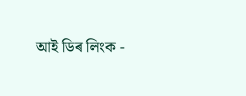আই ডিৰ লিংক -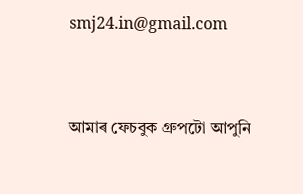smj24.in@gmail.com


আমাৰ ফেচবুক গ্ৰুপটো আপুনি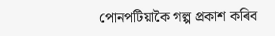পোনপটিয়াকৈ গল্প প্ৰকাশ কৰিব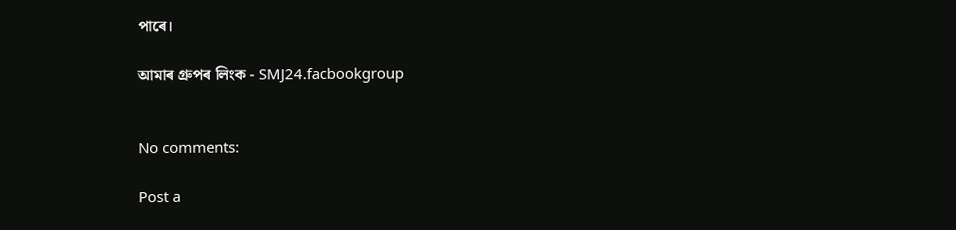পাৰে।

আমাৰ গ্ৰুপৰ লিংক - SMJ24.facbookgroup


No comments:

Post a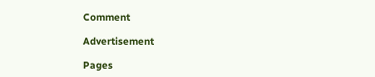Comment

Advertisement

Pages